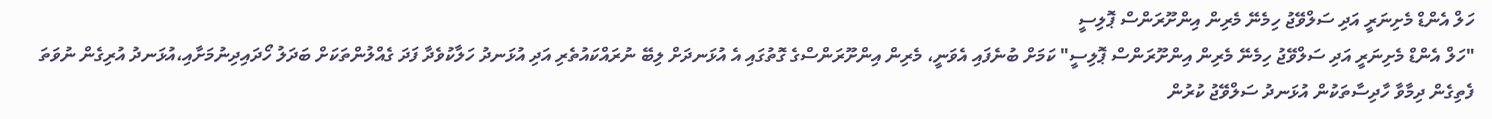ހަލް އެންޑް މެށިނަރީ އަދި ސަލްވޭޖު ހިމެނޭ މެރިން އިންށޫރަންސް ޕޮލިސީ
"ހަލް އެންޑް މެށިނަރީ އަދި ސަލްވޭޖު ހިމެނޭ މެރިން އިންށޫރަންސް ޕޮލިސީ" ކަމަށް ބުނެފައި އެވަނީ، މެރިން އިންށޫރަންސްގެ ގޮތުގައި އެ އުޅަނދަށް ލިބޭ ނުރައްކައުތެރި އަދި އުޅަނދު ހަލާކުވެދާ ފަދަ ގެއްލުންތަކަށް ބަދަލު ހޯދައިދިނުމަށާއި،އުޅަނދު އުރިގެން ނުވަތަ ފެތިގެން ދިމާވާ ހާދިސާތަކުން އުޅަނދު ސަލްވޭޖު ކުރުން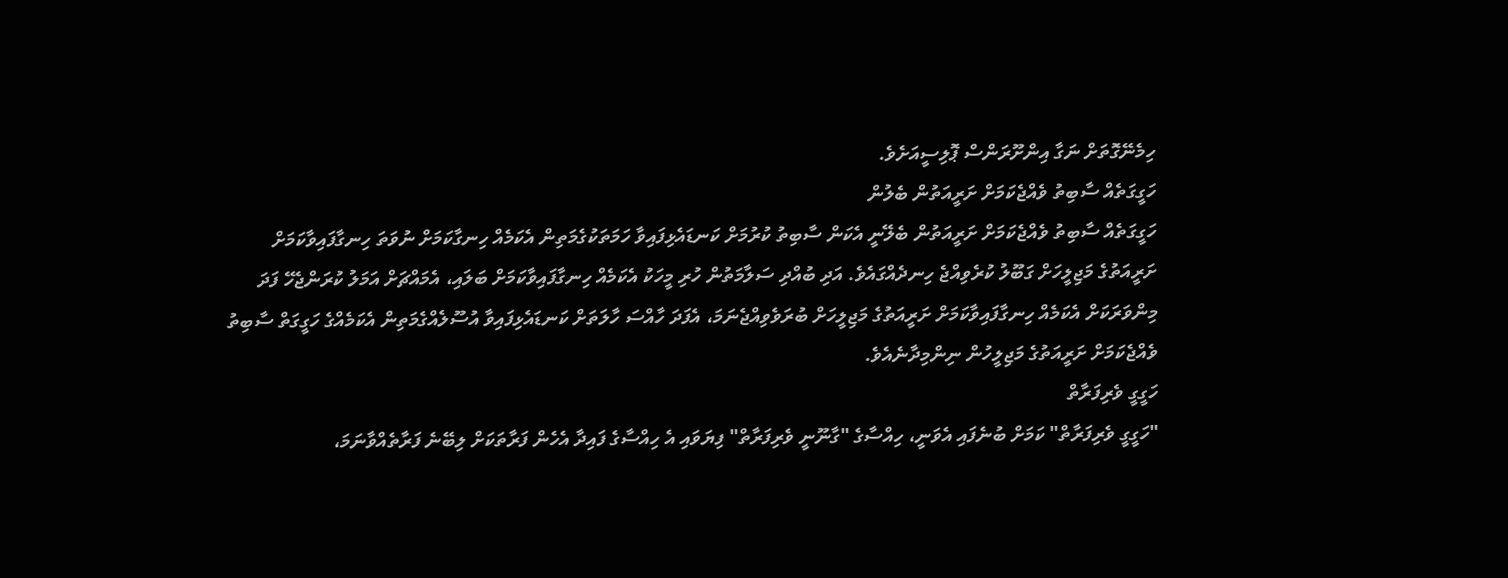ހިމެނޭގޮތަށް ނަގާ އިންށޫރަންސް ޕޮލިސީއަށެވެ.
ހަގީގަތެއް ސާބިތު ވެއްޖެކަމަށް ށަރީއަތުން ބެލުން
ހަގީގަތެއް ސާބިތު ވެއްޖެކަމަށް ށަރީއަތުން ބެލޭނީ އެކަން ސާބިތު ކުރުމަށް ކަނޑައެޅިފައިވާ ހަމަތަކުގެމަތިން އެކަމެއް ހިނގާކަމަށް ނުވަތަ ހިނގާފައިވާކަމަށް ށަރީއަތުގެ މަޖިލީހަށް ގަބޫލު ކުރެވިއްޖެ ހިނދެއްގައެވެ. އަދި ބުއްދި ސަލާމަތުން ހުރި މީހަކު އެކަމެއް ހިނގާފައިވާކަމަށް ބަލައި، އެމައްޗަށް އަމަލު ކުރަންޖެހޭ ފަދަ މިންވަރަކަށް އެކަމެއް ހިނގާފައިވާކަމަށް ށަރީއަތުގެ މަޖިލީހަށް ބުރަވެވިއްޖެނަމަ، އެފަދަ ހާއްސަ ހާލަތަށް ކަނޑައެޅިފައިވާ އުސޫލެއްގެމަތިން އެކަމެއްގެ ހަގީގަތް ސާބިތު ވެއްޖެކަމަށް ށަރީއަތުގެ މަޖިލީހުން ނިންމިދާނެއެވެ.
ހަގީގީ ވެރިފަރާތް
"ހަގީގީ ވެރިފަރާތް" ކަމަށް ބުނެފައި އެވަނީ، ހިއްސާގެ "ގާނޫނީ ވެރިފަރާތް" ފިޔަވައި އެ ހިއްސާގެ ފައިދާ އެހެން ފަރާތަކަށް ލިބޭނެ ފަރާތެއްވާނަމަ،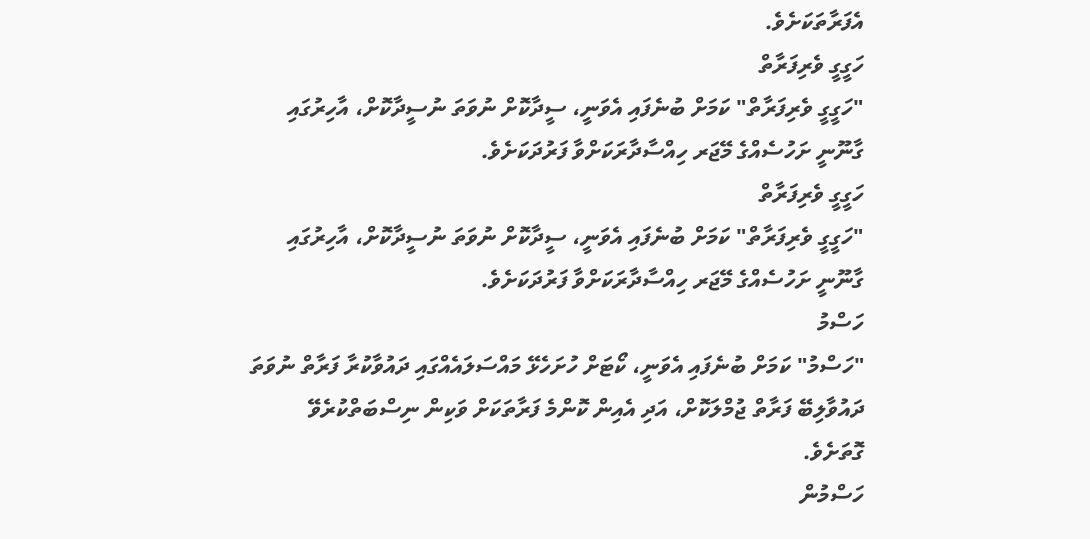އެފަރާތަކަށެވެ.
ހަގީގީ ވެރިފަރާތް
"ހަގީގީ ވެރިފަރާތް" ކަމަށް ބުނެފައި އެވަނީ، ސީދާކޮށް ނުވަތަ ނުސީދާކޮށް، އާހިރުގައި ގާނޫނީ ށަހުސެއްގެ މޭޖަރ ހިއްސާދާރަކަށްވާ ފަރުދަކަށެވެ.
ހަގީގީ ވެރިފަރާތް
"ހަގީގީ ވެރިފަރާތް" ކަމަށް ބުނެފައި އެވަނީ، ސީދާކޮށް ނުވަތަ ނުސީދާކޮށް، އާހިރުގައި ގާނޫނީ ށަހުސެއްގެ މޭޖަރ ހިއްސާދާރަކަށްވާ ފަރުދަކަށެވެ.
ހަސްމު
"ހަސްމު" ކަމަށް ބުނެފައި އެވަނީ، ކޯޓަށް ހުށަހެޅޭ މައްސަލައެއްގައި ދައުވާކުރާ ފަރާތް ނުވަތަ ދައުވާލިބޭ ފަރާތް ޖުމްލަކޮށް، އަދި އެއިން ކޮންމެ ފަރާތަކަށް ވަކިން ނިސްބަތްކުރެވޭ ގޮތަށެވެ.
ހަސްމުން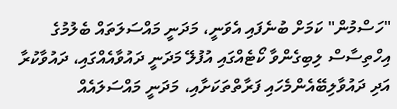"ހަސްމުން" ކަމަށް ބުނެފައި އެވަނީ، މަދަނީ މައްސަލަތައް ބެލުމުގެ އިހްތިސާސް ލިބިގެންވާ ކޯޓެއްގައި އުފުލޭ މަދަނީ ދައުވާއެއްގައި، ދައުވާކުރާ އަދި ދައުވާލިބޭއެންމެހައި ފަރާތްތަކަށާއި، މަދަނީ މައްސަލައެއް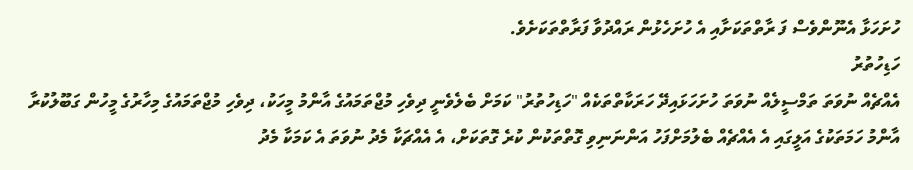ހުށަހަޅާ އެނޫންވެސް ފަ ރާތްތަކަށާއި އެ ހުށަހެޅުން ރައްދުވާ ފަރާތްތަކަށެވެ.
ހަޑިހުތުރު
އެއްޗެއް ނުވަތަ ތަމްސީލެއް ނުވަތަ ހުށަހަޅައިދޭ ހަރަކާތްތަކެއް "ހަޑިހުތުރު" ކަމަށް ބެލެވެނީ ދިވެހި މުޖްތަމައުގެ އާންމު މީހަކު، ދިވެހި މުޖްތަމައުގެ މިހާރުގެ މީހުން ގަބޫލުކުރާ އާންމު ހަމަތަކުގެ އަލީގައި އެ އެއްޗެއް ބެލުމަށްފަހު އަންނަނިވި ގޮތްތަކުން ކުރެ ގޮތަކަށް، އެ އެއްޗަކާ މެދު ނުވަތަ އެ ކަމަކާ މެދު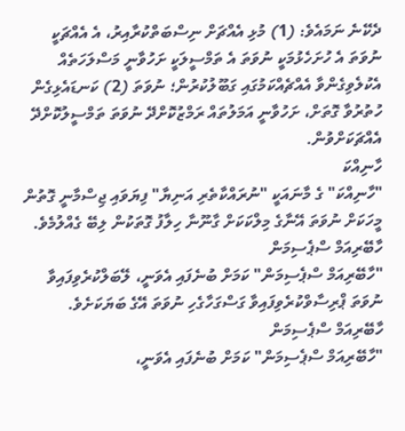ދެކޭނެ ނަމައެވެ: (1) މުޅި އެއްޗަށް ނިސްބަތްކުރާއިރު، އެ އެއްޗަކީ ނުވަތަ އެ ހުށަހެޅުމަކީ ނުވަތަ އެ ތަމްސީލަކީ ށަހުވާނީ މަސްލަހަތެއް އެކުލެވިގެންވާ އެއްޗެއްކަމުގައި ގަބޫލުކުރުން؛ ނުވަތަ (2) ކަނޑައެޅިގެން ހުތުރުވާ ގޮތަށް، ށަހުވާނީ އަމަލުތައް ރަމްޒުކޮށްދޭ ނުވަތަ ތަމްސީލުކޮށްދޭ އެއްޗަކަށްވުން.
ހާނިއްކަ
"ހާނިއްކަ" ގެ މާނައަކީ "ނުރައްކާތެރި އަނިޔާ" ފިޔަވައި ޖިސްމާނީ ގޮތުން މީހަކަށް ނުވަތަ އޭނާގެ މިލްކަކަށް ގާނޫނާ ހިލާފު ގޮތަކުން ލިބޭ ގެއްލުމެވެ.
ހާބޭރިއަމް ސްޕެސިމަން
"ހާބޭރިއަމް ސްޕެސިމަން" ކަމަށް ބުނެފައި އެވަނީ، ލޭބަލްކުރެވިފައިވާ ނުވަތަ ޕްރިސާވްކުރެވިފައިވާ ގަސްގަހާގެހި ނުވަތަ އޭގެ ބަޔަކަށެވެ.
ހާބޭރިއަމް ސްޕެސިމަން
"ހާބޭރިއަމް ސްޕެސިމަން" ކަމަށް ބުނެފައި އެވަނީ،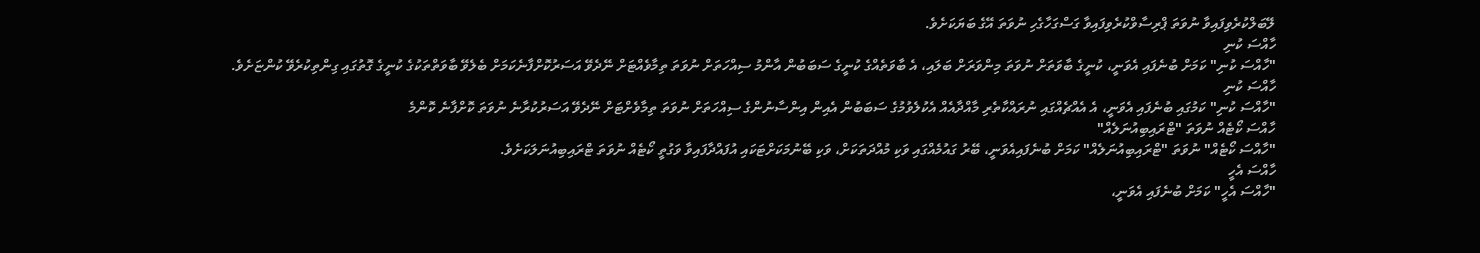ލޭބަލްކުރެވިފައިވާ ނުވަތަ ޕްރިސާވްކުރެވިފައިވާ ގަސްގަހާގެހި ނުވަތަ އޭގެ ބަޔަކަށެވެ.
ހާއްސަ ކުނި
"ހާއްސަ ކުނި" ކަމަށް ބުނެފައި އެވަނީ، ކުނީގެ ބާވަތަށް ނުވަތަ މިންވަރަށް ބަލައި، އެ ބާވަތެއްގެ ކުނީގެ ސަބަބުން އާންމު ސިއްހަތަށް ނުވަތަ ތިމާވެއްޓަށް ނޭދެވޭ އަސަރުކޮށްފާނެކަމަށް ބެލެވޭ ބާވަތްތަކުގެ ކުނީގެ ގޮތުގައި ގިންތިކުރެވޭ ކުންޏަށެވެ.
ހާއްސަ ކުނި
"ހާއްސަ ކުނި" ކަމުގައި ބުނެފައި އެވަނީ، އެ އެއްޗެއްގައި ނުރައްކާތެރި މާއްދާއެއް އެކުލެވުމުގެ ސަބަބުން އެއިން އިންސާނުންގެ ސިއްހަތަށް ނުވަތަ ތިމާވެށްޓަށް ނޭދެވޭ އަސަރުކުރާނެ ނުވަތަ ކޮށްފާނެ ކޮންމެ
ހާއްސަ ކޯޓެއް ނުވަތަ "ޓްރައިބިއުނަލެއް"
"ހާއްސަ ކޯޓެއް" ނުވަތަ "ޓްރައިބިއުނަލެއް" ކަމަށް ބުނެފައިއެވަނީ، ބޭރު ގައުމެއްގައި ވަކި މުއްދަތަކަށް، ވަކި ބޭނުމަކަށްޓަކައި އުފައްދާފައިވާ ވަގުތީ ކޯޓެއް ނުވަތަ ޓްރައިބިއުނަލަކަށެވެ.
ހާއްސަ އެހީ
"ހާއްސަ އެހީ" ކަމަށް ބުނެފައި އެވަނީ،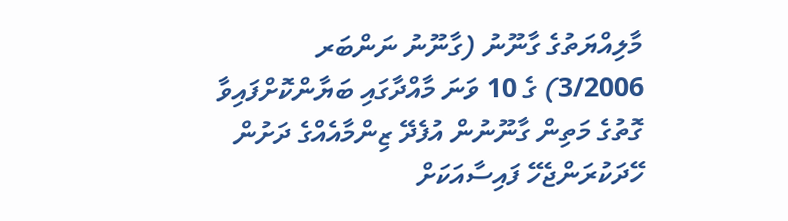މާލިއްޔަތުގެ ގާނޫނު (ގާނޫނު ނަންބަރ 3/2006) ގެ 10 ވަނަ މާއްދާގައި ބަޔާންކޮށްފައިވާ ގޮތުގެ މަތިން ގާނޫނުން އުފެދޭ ޒިންމާއެއްގެ ދަށުން ހޭދަކުރަންޖެހޭ ފައިސާއަކަށް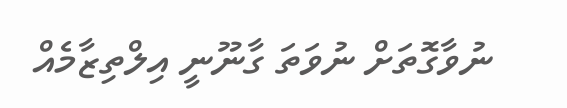ނުވާގޮތަށް ނުވަތަ ގާނޫނީ އިލްތިޒާމެއް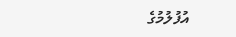އުފުލުމުގެ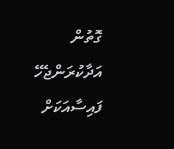ގޮތުން އަދާކުރަންޖެހޭ ފައިސާއަކަށް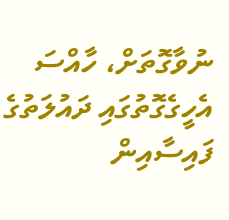ނުވާގޮތަށް، ހާއްސަ އެހީގެގޮތުގައި ދައުލަތުގެ ފައިސާއިން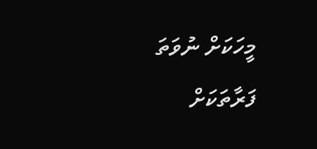މީހަކަށް ނުވަތަ ފަރާތަކަށް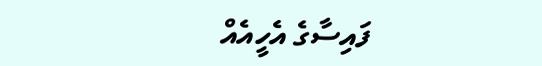ފައިސާގެ އެހީއެއް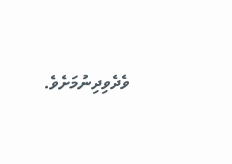ވެދެވިދިނުމަށެވެ.